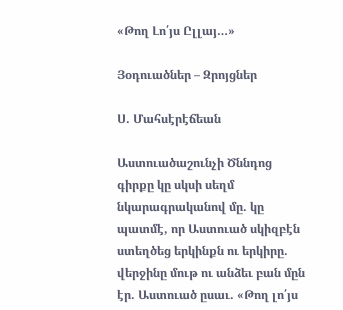«Թող Լո՛յս Ըլլայ…»

Յօդուածներ – Զրոյցներ

Ս. Մահսէրէճեան

Աստուածաշունչի Ծննդոց գիրքը կը սկսի սեղմ նկարագրականով մը. կը պատմէ, որ Աստուած սկիզբէն ստեղծեց երկինքն ու երկիրը. վերջինը մութ ու անձեւ բան մըն էր. Աստուած ըսաւ. «Թող լո՛յս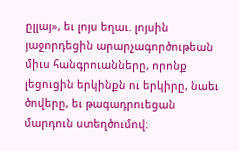ըլլայ», եւ լոյս եղաւ. լոյսին յաջորդեցին արարչագործութեան միւս հանգրուանները, որոնք լեցուցին երկինքն ու երկիրը, նաեւ ծովերը, եւ թագադրուեցան մարդուն ստեղծումով։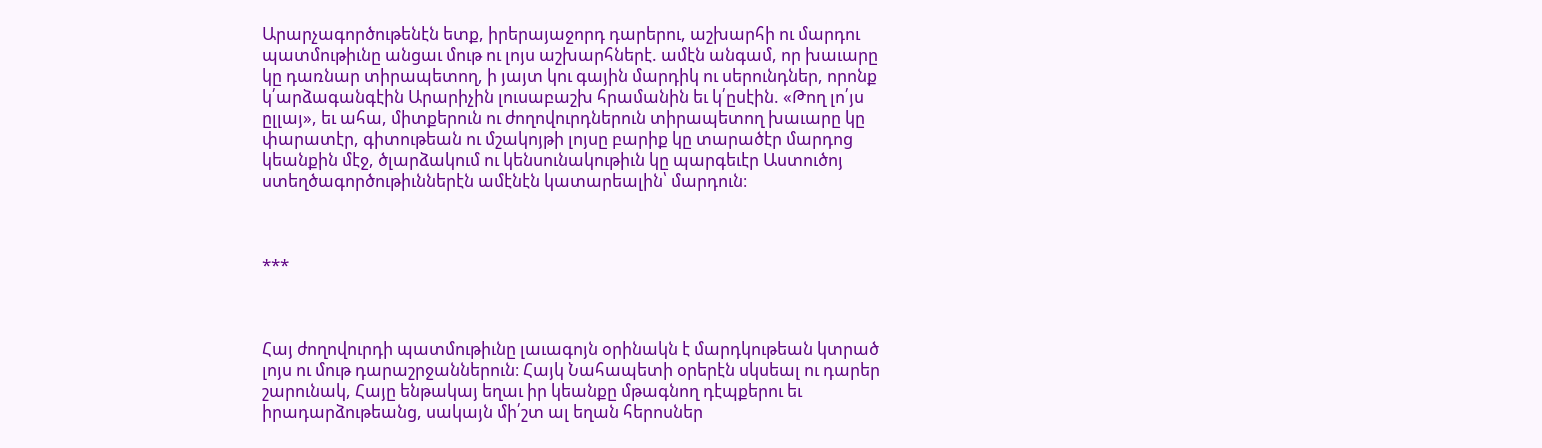Արարչագործութենէն ետք, իրերայաջորդ դարերու, աշխարհի ու մարդու պատմութիւնը անցաւ մութ ու լոյս աշխարհներէ. ամէն անգամ, որ խաւարը կը դառնար տիրապետող, ի յայտ կու գային մարդիկ ու սերունդներ, որոնք կ՛արձագանգէին Արարիչին լուսաբաշխ հրամանին եւ կ՛ըսէին. «Թող լո՛յս ըլլայ», եւ ահա, միտքերուն ու ժողովուրդներուն տիրապետող խաւարը կը փարատէր, գիտութեան ու մշակոյթի լոյսը բարիք կը տարածէր մարդոց կեանքին մէջ, ծլարձակում ու կենսունակութիւն կը պարգեւէր Աստուծոյ ստեղծագործութիւններէն ամէնէն կատարեալին՝ մարդուն։



***



Հայ ժողովուրդի պատմութիւնը լաւագոյն օրինակն է մարդկութեան կտրած լոյս ու մութ դարաշրջաններուն։ Հայկ Նահապետի օրերէն սկսեալ ու դարեր շարունակ, Հայը ենթակայ եղաւ իր կեանքը մթագնող դէպքերու եւ իրադարձութեանց, սակայն մի՛շտ ալ եղան հերոսներ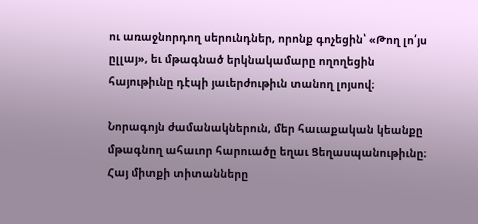ու առաջնորդող սերունդներ, որոնք գոչեցին՝ «Թող լո՛յս ըլլայ», եւ մթագնած երկնակամարը ողողեցին հայութիւնը դէպի յաւերժութիւն տանող լոյսով։

Նորագոյն ժամանակներուն, մեր հաւաքական կեանքը մթագնող ահաւոր հարուածը եղաւ Ցեղասպանութիւնը։ Հայ միտքի տիտանները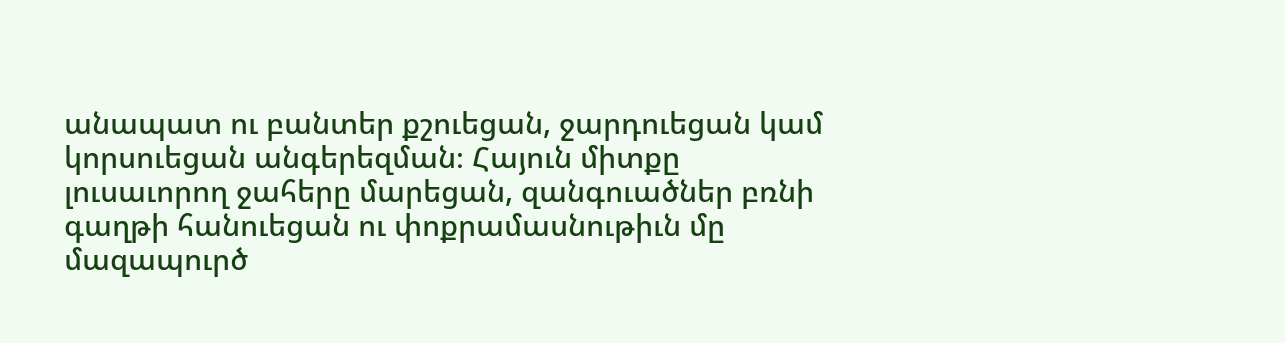անապատ ու բանտեր քշուեցան, ջարդուեցան կամ կորսուեցան անգերեզման։ Հայուն միտքը լուսաւորող ջահերը մարեցան, զանգուածներ բռնի գաղթի հանուեցան ու փոքրամասնութիւն մը մազապուրծ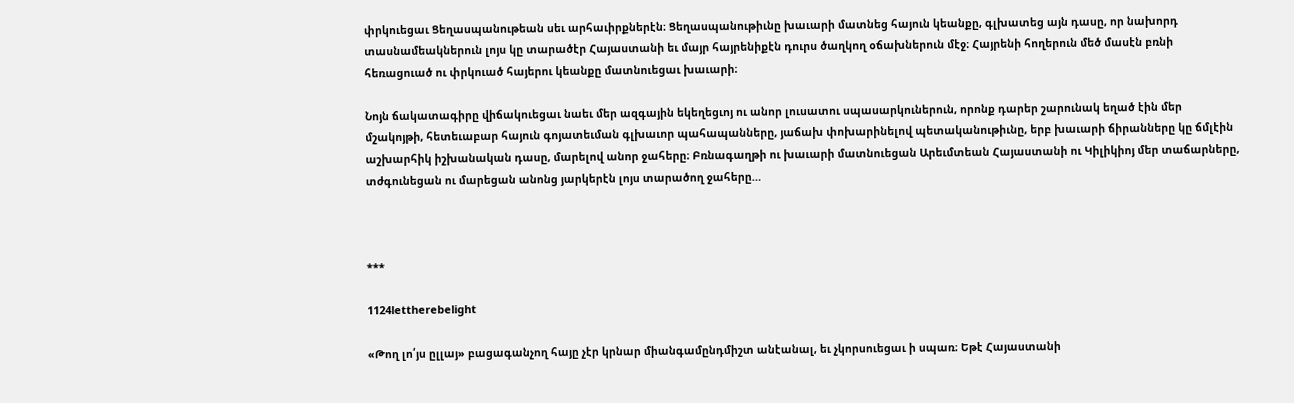փրկուեցաւ Ցեղասպանութեան սեւ արհաւիրքներէն։ Ցեղասպանութիւնը խաւարի մատնեց հայուն կեանքը, գլխատեց այն դասը, որ նախորդ տասնամեակներուն լոյս կը տարածէր Հայաստանի եւ մայր հայրենիքէն դուրս ծաղկող օճախներուն մէջ։ Հայրենի հողերուն մեծ մասէն բռնի հեռացուած ու փրկուած հայերու կեանքը մատնուեցաւ խաւարի։

Նոյն ճակատագիրը վիճակուեցաւ նաեւ մեր ազգային եկեղեցւոյ ու անոր լուսատու սպասարկուներուն, որոնք դարեր շարունակ եղած էին մեր մշակոյթի, հետեւաբար հայուն գոյատեւման գլխաւոր պահապանները, յաճախ փոխարինելով պետականութիւնը, երբ խաւարի ճիրանները կը ճմլէին աշխարհիկ իշխանական դասը, մարելով անոր ջահերը։ Բռնագաղթի ու խաւարի մատնուեցան Արեւմտեան Հայաստանի ու Կիլիկիոյ մեր տաճարները, տժգունեցան ու մարեցան անոնց յարկերէն լոյս տարածող ջահերը…



***

1124lettherebelight

«Թող լո՛յս ըլլայ» բացագանչող հայը չէր կրնար միանգամընդմիշտ անէանալ, եւ չկորսուեցաւ ի սպառ։ Եթէ Հայաստանի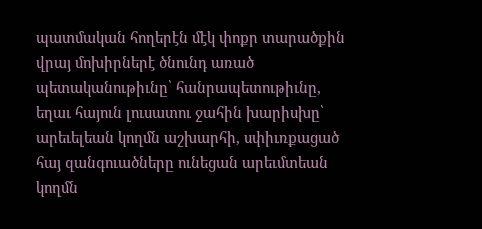պատմական հողերէն մէկ փոքր տարածքին վրայ մոխիրներէ ծնունդ առած պետականութիւնը՝ հանրապետութիւնը, եղաւ հայուն լուսատու ջահին խարիսխը՝ արեւելեան կողմն աշխարհի, սփիւռքացած հայ զանգուածները ունեցան արեւմտեան կողմն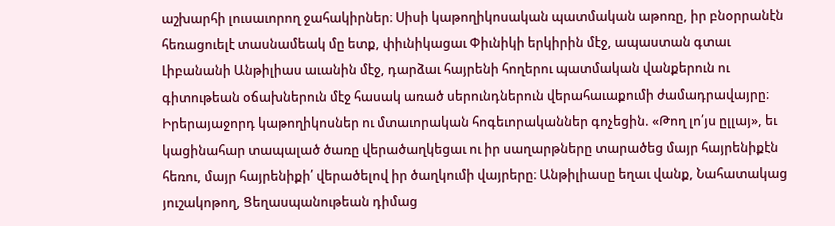աշխարհի լուսաւորող ջահակիրներ։ Սիսի կաթողիկոսական պատմական աթոռը, իր բնօրրանէն հեռացուելէ տասնամեակ մը ետք, փիւնիկացաւ Փիւնիկի երկիրին մէջ, ապաստան գտաւ Լիբանանի Անթիլիաս աւանին մէջ, դարձաւ հայրենի հողերու պատմական վանքերուն ու գիտութեան օճախներուն մէջ հասակ առած սերունդներուն վերահաւաքումի ժամադրավայրը։ Իրերայաջորդ կաթողիկոսներ ու մտաւորական հոգեւորականներ գոչեցին. «Թող լո՛յս ըլլայ», եւ կացինահար տապալած ծառը վերածաղկեցաւ ու իր սաղարթները տարածեց մայր հայրենիքէն հեռու, մայր հայրենիքի՛ վերածելով իր ծաղկումի վայրերը։ Անթիլիասը եղաւ վանք, Նահատակաց յուշակոթող, Ցեղասպանութեան դիմաց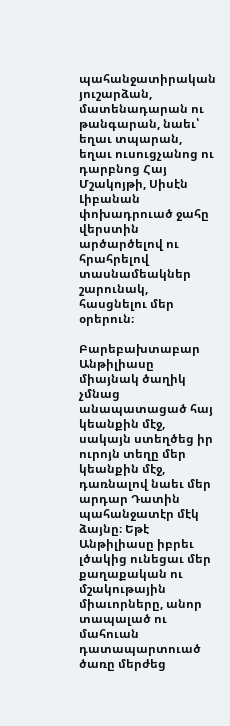պահանջատիրական յուշարձան, մատենադարան ու թանգարան, նաեւ՝ եղաւ տպարան, եղաւ ուսուցչանոց ու դարբնոց Հայ Մշակոյթի, Սիսէն Լիբանան փոխադրուած ջահը վերստին արծարծելով ու հրահրելով տասնամեակներ շարունակ, հասցնելու մեր օրերուն։

Բարեբախտաբար Անթիլիասը միայնակ ծաղիկ չմնաց անապատացած հայ կեանքին մէջ, սակայն ստեղծեց իր ուրոյն տեղը մեր կեանքին մէջ, դառնալով նաեւ մեր արդար Դատին պահանջատէր մէկ ձայնը։ Եթէ Անթիլիասը իբրեւ լծակից ունեցաւ մեր քաղաքական ու մշակութային միաւորները, անոր տապալած ու մահուան դատապարտուած ծառը մերժեց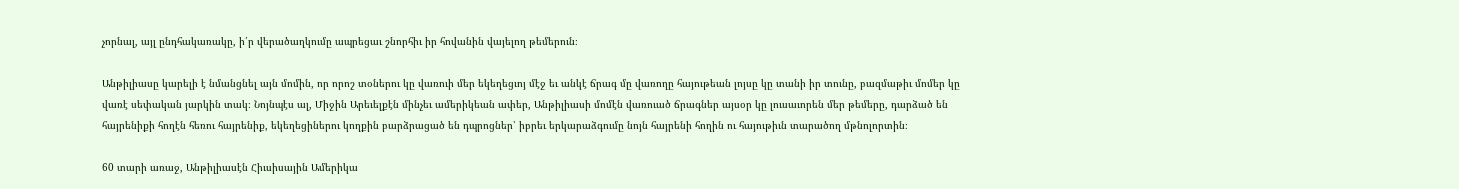չորնալ, այլ ընդհակառակը, ի՛ր վերածաղկումը ապրեցաւ շնորհիւ իր հովանին վայելող թեմերուն։

Անթիլիասը կարելի է նմանցնել այն մոմին, որ որոշ տօներու կը վառուի մեր եկեղեցւոյ մէջ եւ անկէ ճրագ մը վառողը հայութեան լոյսը կը տանի իր տունը, բազմաթիւ մոմեր կը վառէ սեփական յարկին տակ։ Նոյնպէս ալ, Միջին Արեւելքէն մինչեւ ամերիկեան ափեր, Անթիլիասի մոմէն վառուած ճրագներ այսօր կը լուսաւորեն մեր թեմերը, դարձած են հայրենիքի հողէն հեռու հայրենիք, եկեղեցիներու կողքին բարձրացած են դպրոցներ՝ իբրեւ երկարաձգումը նոյն հայրենի հողին ու հայութիւն տարածող մթնոլորտին։

60 տարի առաջ, Անթիլիասէն Հիւսիսային Ամերիկա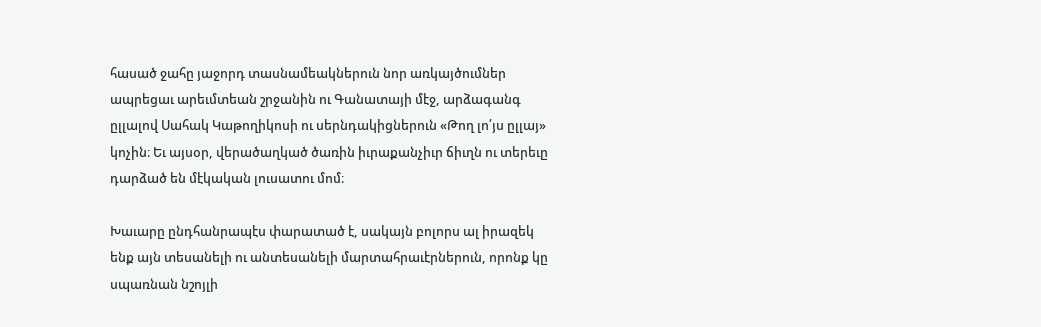հասած ջահը յաջորդ տասնամեակներուն նոր առկայծումներ ապրեցաւ արեւմտեան շրջանին ու Գանատայի մէջ, արձագանգ ըլլալով Սահակ Կաթողիկոսի ու սերնդակիցներուն «Թող լո՛յս ըլլայ» կոչին։ Եւ այսօր, վերածաղկած ծառին իւրաքանչիւր ճիւղն ու տերեւը դարձած են մէկական լուսատու մոմ։

Խաւարը ընդհանրապէս փարատած է, սակայն բոլորս ալ իրազեկ ենք այն տեսանելի ու անտեսանելի մարտահրաւէրներուն, որոնք կը սպառնան նշոյլի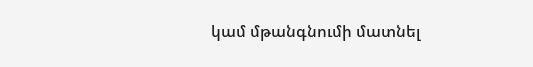կամ մթանգնումի մատնել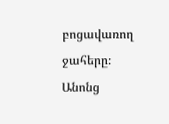բոցավառող ջահերը։ Անոնց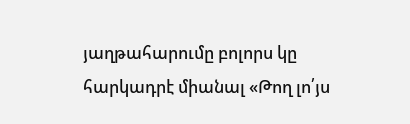յաղթահարումը բոլորս կը հարկադրէ միանալ «Թող լո՛յս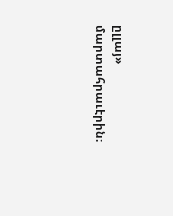ըլլայ» մարտահրաւէրին։